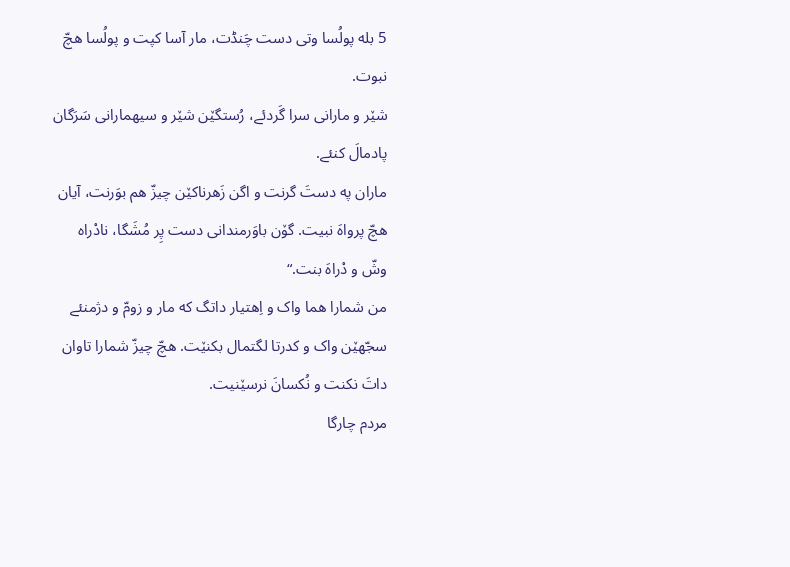5 بله پولُسا وتی دست چَنڈت، مار آسا کپت و پولُسا هچّ نبوت.
شێر و مارانی سرا گَردئے، رُستگێن شێر و سیهمارانی سَرَگان پادمالَ کنئے.
ماران په دستَ گرنت و اگن زَهرناکێن چیزّ هم بوَرنت، آیان هچّ پرواهَ نبیت. گۆن باوَرمندانی دست پِر مُشَگا، نادْراه وشّ و دْراهَ بنت.“
من شمارا هما واک و اِهتیار داتگ که مار و زومّ و دژمنئے سجّهێن واک و کدرتا لگتمال بکنێت. هچّ چیزّ شمارا تاوان داتَ نکنت و نُکسانَ نرسێنیت.
مردم چارگا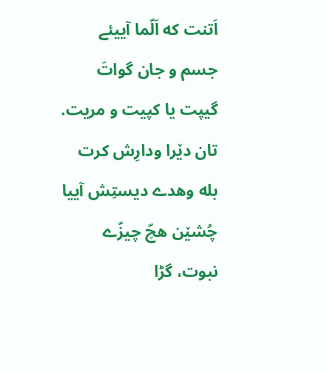اَتنت که اَلّما آییئے جسم و جان گواتَ گیپت یا کپیت و مریت. تان دێرا ودارِش کرت بله وهدے دیستِش آییا چُشێن هچّ چیزّے نبوت، گڑا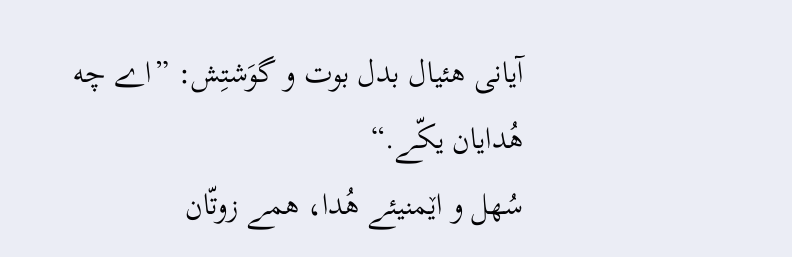آیانی هئیال بدل بوت و گوَشتِش: ”اے چه هُدایان یکّے.“
سُهل و اێمنیئے هُدا، همے زوتّان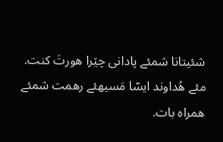شئیتانا شمئے پادانی چێرا هورتَ کنت. مئے هُداوند ایسّا مَسیهئے رهمت شمئے همراه بات.